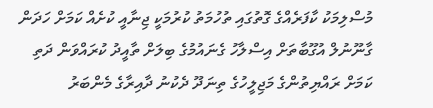މުސްލިމަކު ކާފަރެއްގެ ގޮތުގައި ތުހުމަތު ކުރުމަކީ ޖިނާއީ ކުށެއް ކަމަށް ހަދަން ގާނޫނުލް އުގޫބާތަށް އިސްލާހު ގެނައުމުގެ ބިލަށް ތާއީދު ކުރައްވަން ދަތި ކަމަށް ރައްޔިތުންގެ މަޖިލީހުގެ ތިނަދޫ ދެކުނު ދާއިރާގެ މެންބަރު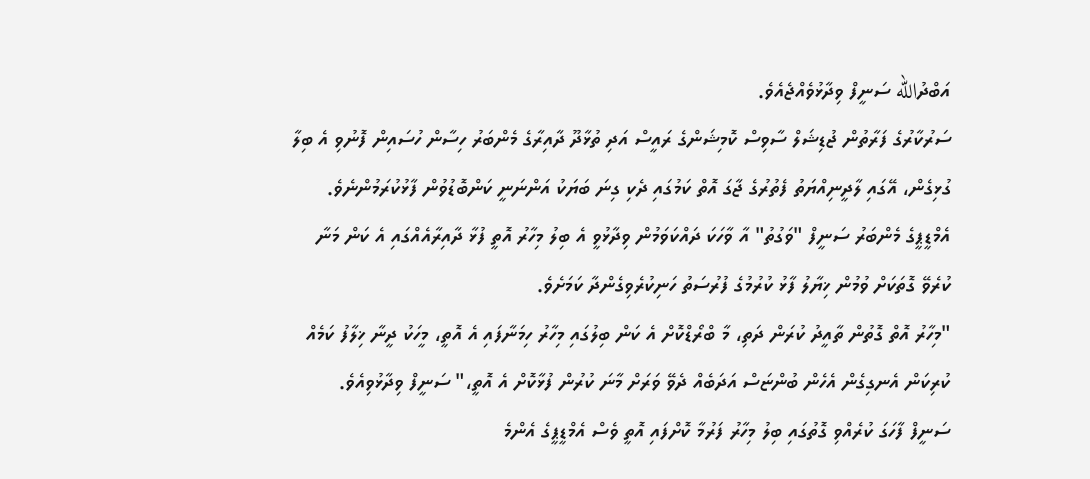އަބްދުالله ސަނީފް ވިދާޅުވެއްޖެއެވެ.
ސަރުކާރުގެ ފަރާތުން ޖުޑިޝަލް ސާވިސް ކޮމިޝަންގެ ރައީސް އަދި ތުޅާދޫ ދާއިރާގެ މެންބަރު ހިސާން ހުސައިން ފޮނުވި އެ ބިލާ ގުޅިގެން، އޭގައި ލާދީނިއްޔަތު ފެތުރުގެ ޖާގަ އޮތް ކަމުގައި ދެކި ގިނަ ބަޔަކު އަންނަނީ ކަންބޮޑުވުން ފާޅުކުރަމުންނެވެ.
އެމްޑީޕީގެ މެންބަރު ސަނީފް "ވަގުތު" އާ ވާހަކަ ދައްކަވަމުން ވިދާޅުވީ އެ ބިލު މިހާރު އޮތީ ފުޅާ ދާއިރާއެއްގައި އެ ކަން މަނާ ކުރެވޭ ގޮތަކަށް ވުމުން ޚިޔާލު ފާޅު ކުރުމުގެ ފުރުސަތު ހަނިކުރެވިގެންދާ ކަމަށެވެ.
"މިހާރު އޮތް ގޮތުން ތާއީދު ކުރަން ދަތި، މާ ބްރޯޑްކޮށް އެ ކަން ބިލުގައި މިހާރު ހިމަނާފައި އެ އޮތީ، މީހަކު ދީނާ ޚިލާފު ކަމެއް ކުރިކަން އެނގިގެން އެހެން ބުންޏަސް އަދަބެއް ދެވޭ ވަރަށް މާނަ ކުރުން ފުޅާކޮށް އެ އޮތީ،" ސަނީފް ވިދާޅުވިއެވެ.
ސަނީފް ފާހަގަ ކުރެއްވި ގޮތުގައި ބިލު މިހާރު ފަރުމާ ކޮށްފައި އޮތީ ވެސް އެމްޑީޕީގެ އެންމެ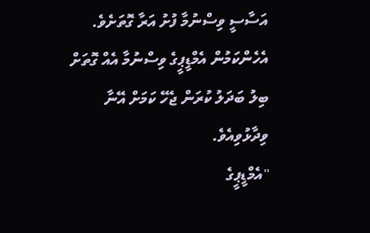އަސާސީ ވިސްނުމާ ފުށު އަރާ ގޮތަށެވެ. އެހެންކަމުން އެމްޑީޕީގެ ވިސްނުމާ އެއް ގޮތަށް ބިލު ބަދަލު ކުރަން ޖެހޭ ކަމަށް އޭނާ ވިދާޅުވިއެވެ.
"އެމްޑީޕީގެ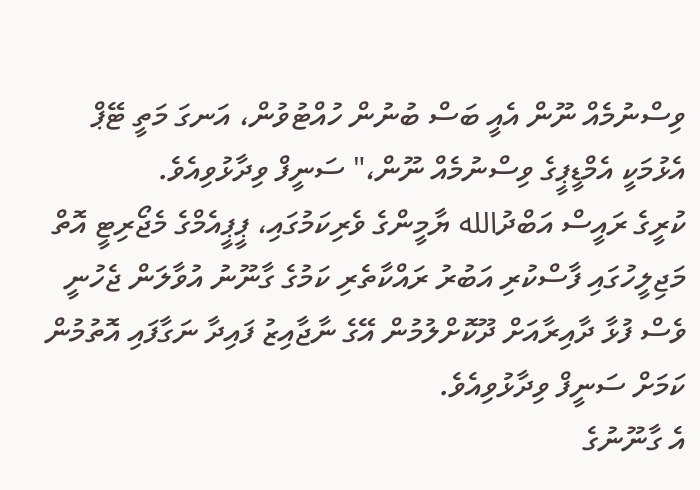ވިސްނުމެއް ނޫން އެއީ ބަސް ބުނުން ހުއްޓުވުން، އަނގަ މަތީ ޓޭޕް އެޅުމަކީ އެމްޑީޕީގެ ވިސްނުމެއް ނޫން،" ސަނީފް ވިދާޅުވިއެވެ.
ކުރީގެ ރައީސް އަބްދުالله ޔާމީންގެ ވެރިކަމުގައި، ޕީޕީއެމްގެ މެޖޯރިޓީ އޮތް މަޖިލީހުގައި ފާސްކުރި އަބުރު ރައްކާތެރި ކަމުގެ ގާނޫނު އުވާލަން ޖެހުނީ ވެސް ފުޅާ ދާއިރާއަށް ދޫކޮށްލުމުން އޭގެ ނާޖާއިޒު ފައިދާ ނަގާފައި އޮތުމުން ކަމަށް ސަނީފް ވިދާޅުވިއެވެ.
އެ ގާނޫނުގެ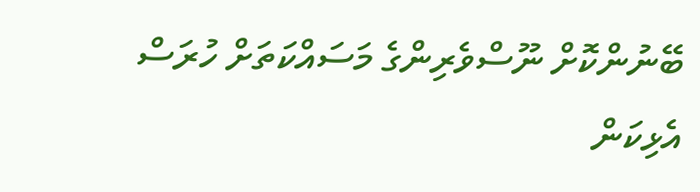ބޭނުންކޮށް ނޫސްވެރިންގެ މަސައްކަތަށް ހުރަސް އެޅިކަން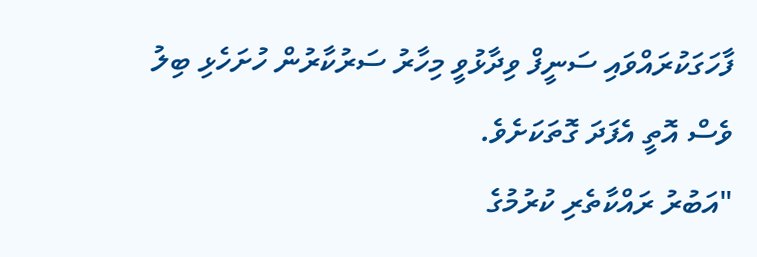ފާހަގަކުރައްވައި ސަނީފް ވިދާޅުވީ މިހާރު ސަރުކާރުން ހުށަހެޅި ބިލު ވެސް އޮތީ އެފަދަ ގޮތަކަށެވެ.
"އަބުރު ރައްކާތެރި ކުރުމުގެ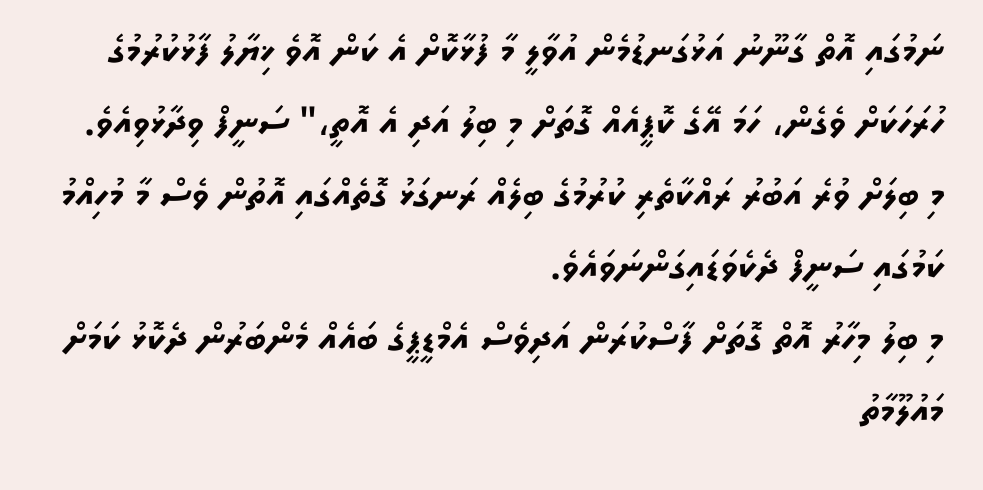ނަމުގައި އޮތް ގާނޫނު އަޅުގަނޑުމެން އުވާލީ މާ ފުޅާކޮށް އެ ކަން އޮވެ ޚިޔާލު ފާޅުކުރުމުގެ ހުރަހަކަށް ވެގެން، ހަމަ އޭގެ ކޮޕީއެއް ގޮތަށް މި ބިލު އަދި އެ އޮތީ،" ސަނީފް ވިދާޅުވިއެވެ.
މި ބިލަށް ވުރެ އަބުރު ރައްކާތެރި ކުރުމުގެ ބިލެއް ރަނގަޅު ގޮތެއްގައި އޮތުން ވެސް މާ މުހިއްމު ކަމުގައި ސަނީފް ދެކެވަޑައިގަންނަވައެވެ.
މި ބިލު މިހާރު އޮތް ގޮތަށް ފާސްކުރަން އަދިވެސް އެމްޑީޕީގެ ބައެއް މެންބަރުން ދެކޮޅު ކަމަށް މައުލޫމާތު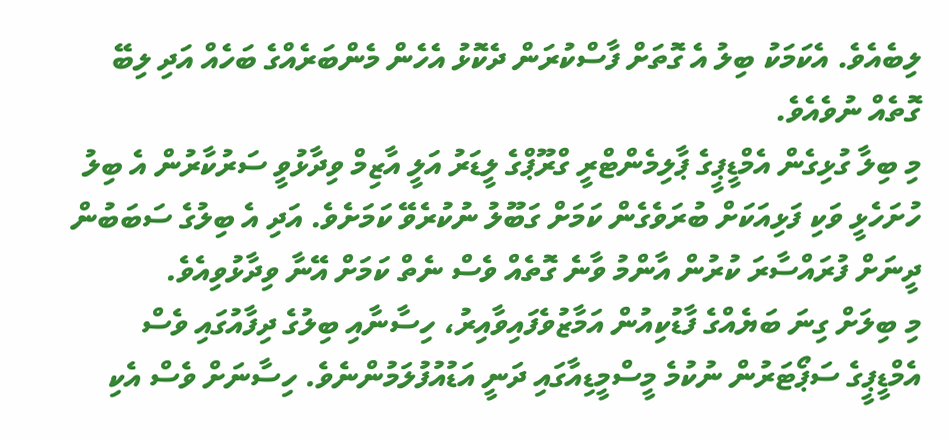ލިބެއެވެ. އެކަމަކު ބިލު އެ ގޮތަށް ފާސްކުރަން ދެކޮޅު އެހެން މެންބަރެއްގެ ބަހެއް އަދި ލިބޭ ގޮތެއް ނުވެއެވެ.
މި ބިލާ ގުޅިގެން އެމްޑީޕީގެ ޕާލިމެންޓްރީ ގްރޫޕްގެ ލީޑަރު އަލީ އާޒިމް ވިދާޅުވީ ސަރުކާރުން އެ ބިލު ހުށަހެޅީ ވަކި ފަޅިއަކަށް ބުރަވެގެން ކަމަށް ގަބޫލު ނުކުރެވޭ ކަމަށެވެ. އަދި އެ ބިލުގެ ސަބަބުން ދީނަށް ފުރައްސާރަ ކުރުން އާންމު ވާނެ ގޮތެއް ވެސް ނެތް ކަމަށް އޭނާ ވިދާޅުވިއެވެ.
މި ބިލަށް ގިނަ ބަޔެއްގެ ފާޑުކިއުން އަމާޒުވެފައިވާއިރު، ހިސާނާއި ބިލުގެ ދިފާއުގައި ވެސް އެމްޑީޕީގެ ސަޕޯޓަރުން ނުކުމެ މީސްމީޑިއާގައި ދަނީ އަޑުއުފުލަމުންނެވެ. ހިސާނަށް ވެސް އެކި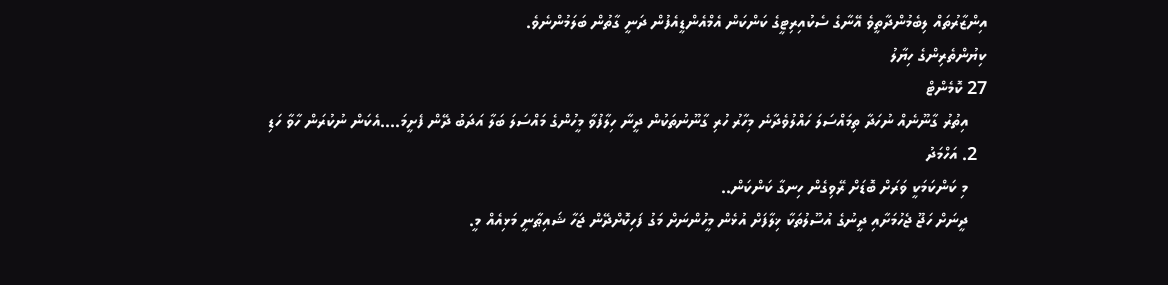އިންޒާރުތައް ލިބެމުންދާތީވެ އޭނާގެ ސެކުއިރިޓީގެ ކަންކަން އެމްއެންޑީއެފުން ދަނީ ގާތުން ބަލަމުންނެވެ.
ކިޔުންތެރިންގެ ހިޔާލު
27 ކޮމެންޓް
    އިތުރު ގާނޫނެއް ނުހަދާ ތިމައްސަލަ ހައްލުވެދާނެ މިހާރު ހުރި ގާނޫނުތަކުން ދީނާ ހިލާފުވާ މީހުންގެ މައްސަލަ ބަލާ އަދަބު ދޭން ފެށީމަ....އެކަން ނުކުރަން ހާވާ ހަޑި
  2. އަހްމަދު
    މި ކަންކަމަކީ ވަރަށް ބޮޑަށް ރޭވިގެން ހިނގާ ކަންކަން..
    ދީނަށް ހަޖޫ ޖެހުމަށާއި ދީނުގެ އުސޫލުތަކާ ޚިލާފަށް އުޅެން މީހުންނަށް މަގު ފަހިކޮށްދޭން ޖަހާ ޝައިޠާނީ މަޅިއެއް މީ.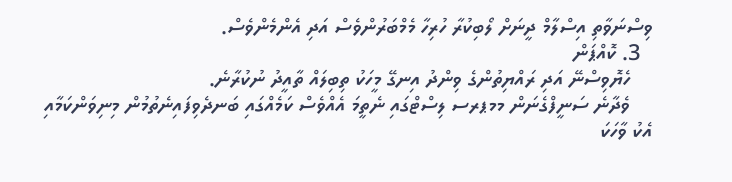ވިސްނަވާތި އިސްލާމް ދީނަށް ލޯބިކުރާ ހުރިހާ މެމްބަރުންވެސް އަދި އެންމެންވެސް.
  3. ކޮއްޕަން
    ހެޔޮވިސްނޭ އަދި ރައްޔިތުންގެ ވިންދު އިނގޭ މީހަކު ތިބިލައް ތާއީދު ނުކުރާނެ.
    ވެދާނެ ސަނީފްގެނަން މމޕރސ ލިސްޓްގައި ނެތީމަ އެއްވެސް ކަމެއްގައި ބަނދެވިފައިނެތުމުން މިނިވަންކަމާއި އެކު ވާހަކަ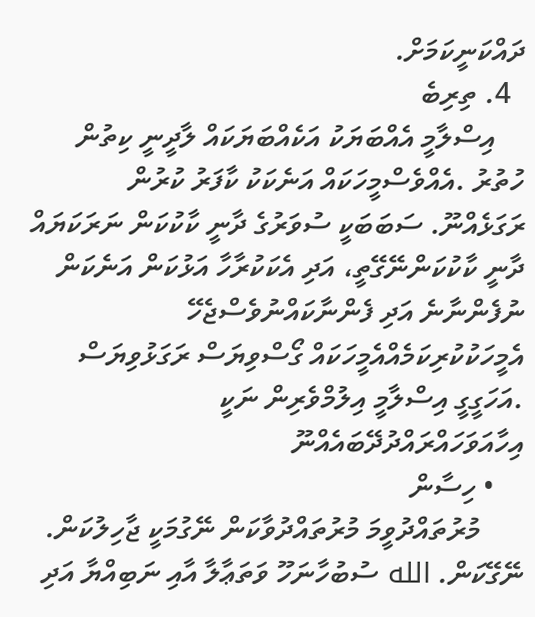ދައްކަނީކަމަށް.
  4. ތިރިބެ
    އިސްލާމީ އެއްބަޔަކު އަކެއްބަޔަކައް ލާދީނީ ކިތުން ހުތުރު .އެއްވެސްމީހަކައް އަނެކަކު ކާފަރު ކުރުން ރަގަޅެއްނޫ. ސަބަބަކީ ސުވަރުގެ ދާނީ ކާކުކަން ނަރަކަޔައް ދާނީ ކާކުކަންނޭގޭތީ، އަދި އެކަކުރާހާ އަޅުކަން އަނެކަން ނުފެންނާނެ އަދި ފެންނާކައްނުވެސްޖެހޭ އެމީހަކުކުރިކަމެއްއެމީހަކައް ގޯސްވިޔަސް ރަގަޅުވިޔަސް .އަހަގީގީ އިސްލާމީ އިލުމްވެރިން ނަކީ އިހާއަވަހައްރައްދުދޭބައެއްނޫ
    • ހިސާން
      މުރުތައްދުވީމަ މުރުތައްދުވާކަން ނޭގުމަކީ ޖާހިލުކަން. ނޭގޭކަން. الله ސުބުހާނަހޫ ވަތަޢާލާ އާއި ނަބިއްޔާ އަދި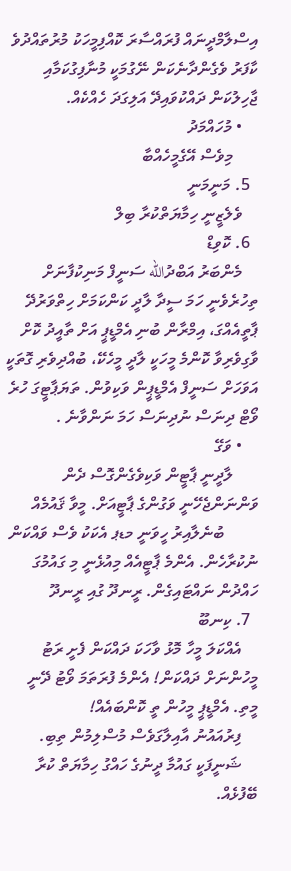އިސްލާމްދީނައް ފުރައްސާރަ ކޮއްފިމީހަކު މުރުތައްދުވެ ކާފަރު ވެގެންދާނެކަން ނޭގުމަކީ މުނާފިގުކަމާއި ޖާހިލުކަން ދައްކުވައިދޭ އަލިގަދަ ހެއްކެއް.
    • މުހައްމަދު
      މިވެސް އޭގެމީހެއްބާ
  5. މަނީމަނީ
    ވެލެޒީނީ ހިމާޔަތްކުރާ ބިލް
  6. ކޮވިޑް
    މެންބަރު އަބްދުالله ސަނީފް މަނިކުފާނަށް ތިހުރެވެނީ ހަމަ ސީދާ ލާދީ ކަންކަމަށް ހިތްވަރުދޭ ޕާތީއެއްގަ، އިމްރާން ބުނި އެމްޑީޕީ އަށް ތާއީދު ކޮށް ވާގިވެރިވާ ކޮންމެ މީހަކީ ލާދީ މީހެކޭ، ބުއްދިވެރި ގޮތަކީ އަވަހަށް ސަނީފް އެމްޑީޕީން ވަކިވުން. ތަޔަޕާޓީގަ ހުރެ ވޯޓް ދިނަސް ނުދިނަސް ހަމަ ނަންވާނެ .
    • ވަގޭ
      ލާދީނީ ޕާޓީން ވަކިވެގެންގޮސް ދެން ވަންނަންޖެހޭނީ ވަގުންގެ ޕާޓީއަށް. މީވާ ޤައުމެއް
        ބުނެލާއިރު ހީވަނީ މޑޕ އެކަކު ވެސް ވައްކަން ނުކުރާހެން. އެންމެ ޕާޓީއެއް މިއުޅެނީ މި ގައުމުގަ ހައްދުން ނައްޓައިގެން. ރީނދޫ ގުއި ރީނދޫ
  7. ކިނބޫ
    އެއްކަލަ މީހާ މޮޅު ވާހަކަ ދައްކަން ފެށީ ރަޓު މީހުންނަށް ދައްކަން! އެންމެ ފުރަތަމަ ވޯޓު ދޭނީ މީތި. އެމްޑީޕީ މީހުން ތީ ކޮންބައެއް!
    ފިރުއައުނު އާއިލާގަވެސް މުސްލިމުން ތިބި.
    ޝަނީފަކީ ގައުމާ ދީނުގެ ހައްގު ހިމާޔަތް ކުރާ ބޭފުޅެއް.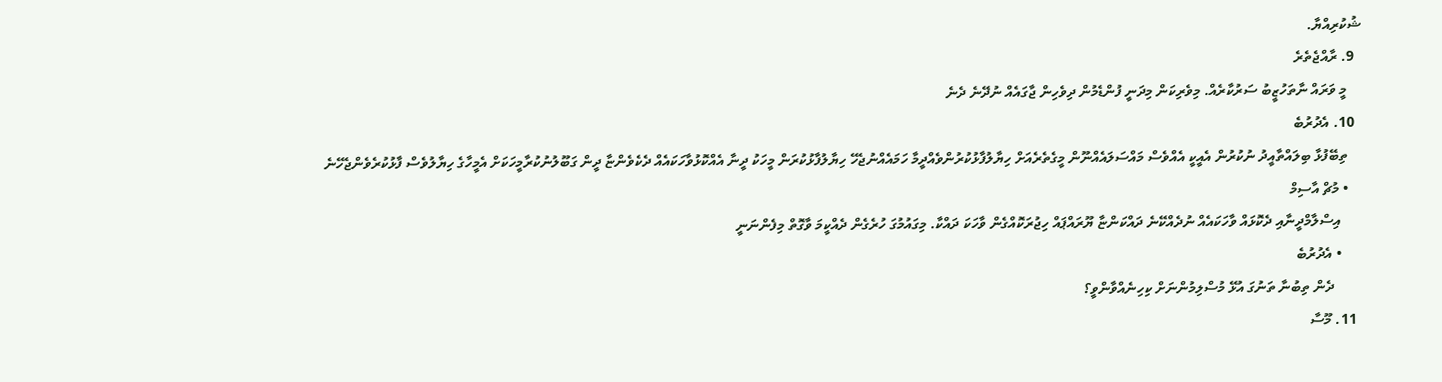ޝުކުރިއްޔާ.
  9. ރާއްޖެތެރެ
    މީ ވަރައް ނާތަހުޒީބު ސަރުކާރެއް. މިވެރިކަން މިދަނީ ފުންޑެމުން ދިވެހިން ޖާގައެއް ނުދޭނެ ދެނެ
  10. އެދުރުބެ
    ތިބޭފުޅާ ބިލައްތާއީދު ނުކުރުން އެއީކީ އެއްވެސް މައްސަލައެއްނޫން މީގެތެރެއަށް ހިޔާލުފާޅުކުރުންވެއްދީމާ ހަމައެއްނުޖެހޭ ހިޔާލުފާޅުކުރަން މީހަކު ދީނާ އެއްކޮޅުވާހަކައެއް ދެކެވެންޏާ ދީން ގަބޫލުނުކުރާމީހަކަށް އެމީހާގެ ހިޔާލުވެސް ފާޅުކުރެވެންޖެހޭނެ
    • މުޗް އާސިމް
      އިސްލާމްދީނާއި ދެކޮޅައް ވާހަކައެއް ނުދެއްކޭނެ ދައްކަންޏާ ޔޫރައްޕައް ހިޖުރަކޮއްގެން ވާހަކަ ދައްކާ. މިގައުމުގަ ހުރެގެން ދެއްކީމަ ވާގޮތް މިފެންނަނީ
      • އެދުރުބެ
        ދެން ތިބުނާ ތަނުގަ އުޅޭ މުސްލިމުންނަށް ކިހިނެއްވާންވީ؟
  11. މޫސާ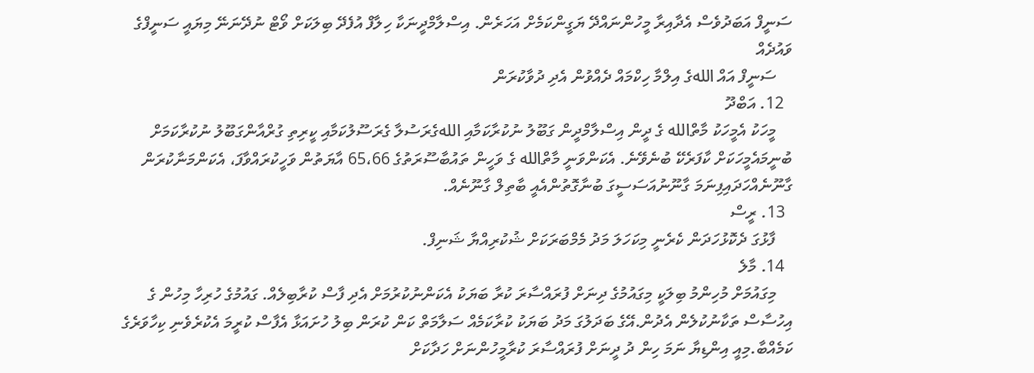ސަނީފް އަބަދުވެސް އެދާއިރާ މީހުންނައްދޭ ޔަގީންކަމެށް އަހަރެން. އިސްލާމްދީނަކާ ހިލާފް އުފެދޭ ބިލަކަށް ވޯޓް ނުދޭނަނޭ މިޔައީ ސަނީފްގެ ވައުދެއް
    ސަނީފް އައް اللهގެ އިލްމާ ހިކްމައް ދެއްވުން އެދި ދުވާކުރަން
  12. އަބްދޫ
    މީހަކު އެމީހަކު މާތްالله ގެ ދީން އިސްލާމްދީން ގަބޫލު ނުކުރާކަމާއި اللهގެރަސުލާ ގެރަސޫލުކަމާއި ކީރިތި ގުރްއާންގަބޫލު ނުކުރާކަމަށް ބުނީމައެމީހަކަށް ކާފަރެކޭ ބުނެވޭނެ. އެކަންވަނީ މާތްالله ގެ ވަހީން ތައުބާސޫރަތުގެ 65،66 އާޔަތުން ވަހީކުރައްވާފަ، އެކަންމަނާކުރަން ގާނޫނެއްހަދައިފިނަމަ ގާނޫނުއަސަސީގަ ބުނާގޮތުންއެއީ ބާތިލް ގާނޫނެއް.
  13. ރީސް
    ފާޅުގަ ދެކޮޅުހަދަން ކެރެނީ މިކަހަލަ މަދު މެމްބަރަކަށް ޝުކުރިއްޔާ ޝަނިފް.
  14. މާލެ
    މިގައުމަށް މުހިންމު ބިލަކީ މިގައުމުގެ ދިނަށް ފުރައްސާރަ ކުރާ ބަޔަކު އެކަންނުކުރުމަށް އެދި ފާސް ކުރާބިލެއް. ގައުމުގެ ހުރިހާ މިހުން ގެ އިހުސާސް ތަކާނުކުލެން އެދުން.އޭގެ ބަދަލުގަ މަދު ބަޔަކު ކުރާކަމެއް ސަލާމަތް ކަން ކުރަން ބިލު ހުށައަޅާ އެފާސް ކުރީމަ އެކުރެވެނި ކިހާވަރެގެ ކަމެއްބާ.މިއީ އިންޑިޔާ ނަމަ ހިން ދު ދީނަށް ފުރައްސާރަ ކުރާމީހުންނަށް ހަދާކަށް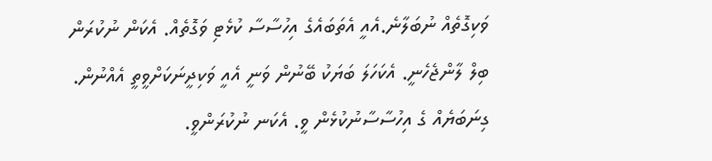ވަކިގޮތެއް ނުބަލާނެ.އެއީ އެތަބައެގެ އިހުސާސާ ކުޅެޓި ވަގޮތެއް. އެކަން ނުކުރަން ބިލް ލާންޖެހެނީ. އެކަހަލަ ބަޔަކު ބޭނުން ވަނީ އެއީ ވަކިދީނަކަށްވީތީ އެއްނުން. ގިނަބަޔެއް ގެ އިހުސާސާނުކުޅެން ވީ. އެކަނ ނުކުރަންވީ.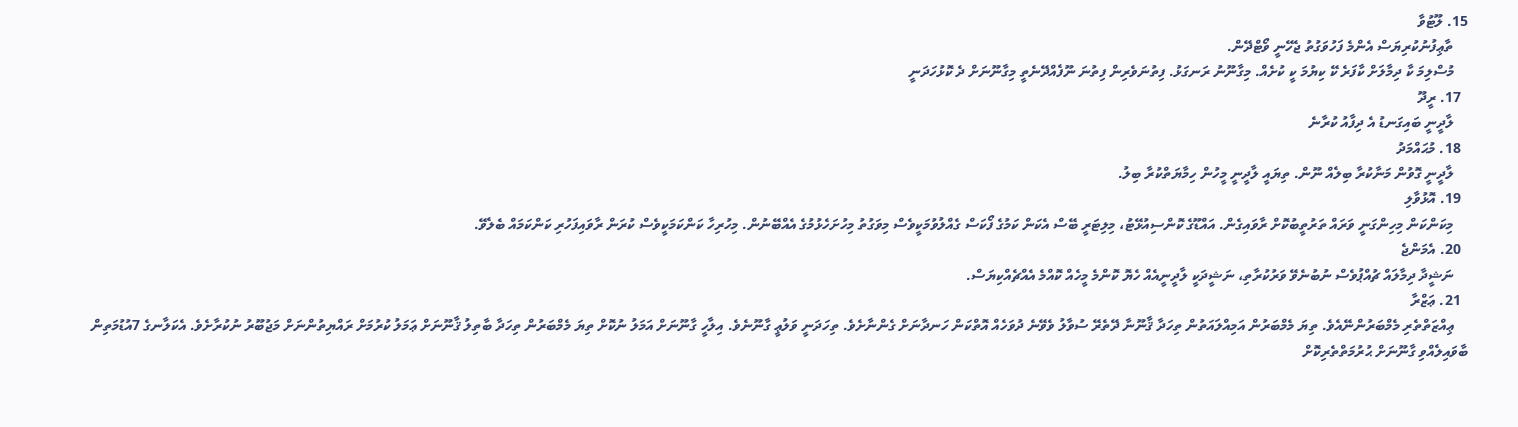15. ލޫޓުވާ
    ތާޢިފުނުކުރިޔަސް އެންމެ ފަހުވަގުތު ޖެހޭނީ ވޯޓްދޭން.
    މުސްލިމަ ކާ ދިމާލަށް ކާފަރެ ކޭ ކިޔުމަ ކީ ކުށެއް. މިގާނޫނު ރަނގަޅު. ފިތުނަވެރިން ފިތުނަ ނޫފެއްދޭނެތީ މިގާނޫނަށް ދެ ކޮޅުހަދަނީ
  17. ރީދޫ
    ލާދީނީ ބައިގަނޑު އެ ދިފާއު ކުރާނެ
  18. މުޙައްމަދު
    ލާދީނީ ގޮވުން މަނާކުރާ ބިލެއް ނޫން. ތިޔައީ ލާދީނީ މީހުން ހިމާޔަތްކުރާ ބިލު.
  19. އޮޅުވާލި
    މިކަންކަން މިހިންގަނީ ވަރައް ތަރުތީބުކޮށް ރާވައިގެން. އައްޑޫގެ ކޮންސިއުޅޭޓު، މިލިޓަރީ ބޭސް އެކަން ކަމުގެ ފޯކަސް ގެއްލުވުމަކީވެސް މިވަގުތު މިހުށަހެޅުމުގެ އެއްބޭނުން. މިހުރިހާ ކަންކަމަކީވެސް ކުރަން ރާވައިފަހުރި ކަންކަމައް ބެލެވޭ.
  20. އެމަންޖެ
    ނަޝީދާ ދިމާލައް ޗުއްޕުވެސް ނުބުނެވޭ ވަރުކުރާތި، ނަޝީދަކީ ލާދީނީއެއް ހެޔޮ ކޮންމެ މީހެއް ކޮއްމެ އެއްޗެއްކިޔަސް.
  21. ޢަޒްރާ
    ޢިއްޒަތްތެރި މެމްބަރުންނޭއެވެ. ތިޔަ މެމްބަރުން އަމިއްލައަތުން ތިހަދާ ޤާނޫނާ ދޭތެރޭ ސުވާލު ވެވޭނެ ދުވަހެއް އޮތްކަން ހަނދާނަށް ގެންނާށެވެ. ތިހަދަނީ ވަލުޢީ ގާނޫނެވެ. އިލާހީ ގާނޫނަށް އަމަލު ނުކޮށް ތިޔަ މެމްބަރުން ތިހަދާ ބާތިލު ޤާނޫނަށް ޢަމަލު ކުރުމަށް ރައްޔިތުންނަށް މަޖުބޫރު ނުކުރާށެވެ. އެކަލާނގެ 7އުޑުމަތިން ބާވައިލެއްވި ގާނޫނަށް ޙުރުމަތްތެރިކޮށް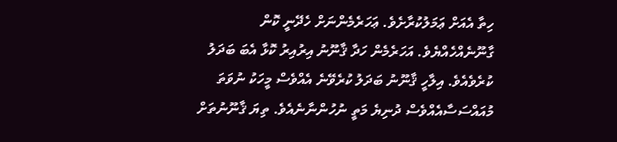ހިތާ އެއަށް ޢަމަލުކުރާށެވެ. ޢަހަރެމެންނަށް ހެދޭނީ ކޮން ގާނޫނެއްހެއްޔެވެ. އަހަރެމެން ހަދާ ޤާނޫނު އިރުއިރު ކޮޅާ އެބަ ބަދަލު ކުރެވެއެވެ. އިލާހީ ޤާނޫނު ބަދަލު ކުރެވޭނެ އެއްވެސް މީހަކު ނުވަތަ މުއައްސަސާއެއްވެސް ދުނިޔެ މަތީ ނުހުންނާނެއެވެ. ތިޔަ ޤާނޫނުތަށް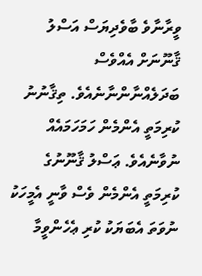ވީރާނާވެ ބާވެދިޔަސް އަސްލު ޤާނޫނަށް އެއްވެސް ބަދަލެއްނާންނާނެއެވެ. ތިޤާނުނު ކުރިމަތީ އެންމެން ހަމަހަމައެއް ނުވާނެއެވެ. ޢަސްލު ޤާނޫނުގެ ކުރިމަތީ އެންމެން ވެސް ވާނީ އެމީހަކު ނުވަތަ އެބަޔަކު ކުރި ޢެހެންވީމާ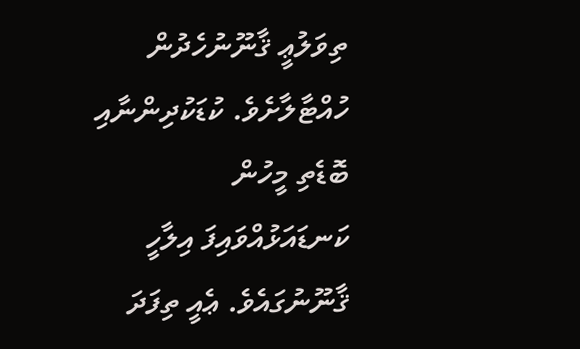ތިވަލުޢީ ޤާނޫނުހެދުން ހުއްޓާލާށެވެ. ކުޑަކުދިންނާއި ބޮޑެތި މީހުން ކަނޑައަޅުއްވައިފަ އިލާހީ ޤާނޫނުގައެވެ. ޢެއީ ތިފަދަ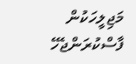މަޖިލީހަކުން ފާސްކުރަންޖެހޭ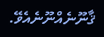ޤާނޫނެއްނޫނެއެވޭ.